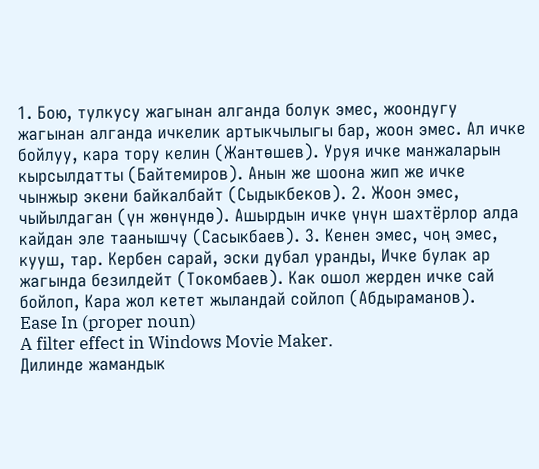1. Бою, тулкусу жагынан алганда болук эмес, жоондугу жагынан алганда ичкелик артыкчылыгы бар, жоон эмес. Ал ичке бойлуу, кара тору келин (Жантөшев). Уруя ичке манжаларын кырсылдатты (Байтемиров). Анын же шоона жип же ичке чынжыр экени байкалбайт (Сыдыкбеков). 2. Жоон эмес, чыйылдаган (үн жөнүндө). Ашырдын ичке үнүн шахтёрлор алда кайдан эле таанышчу (Сасыкбаев). 3. Кенен эмес, чоң эмес, кууш, тар. Кербен сарай, эски дубал уранды, Ичке булак ар жагында безилдейт (Токомбаев). Как ошол жерден ичке сай бойлоп, Кара жол кетет жыландай сойлоп (Абдыраманов).
Ease In (proper noun)
A filter effect in Windows Movie Maker.
Дилинде жамандык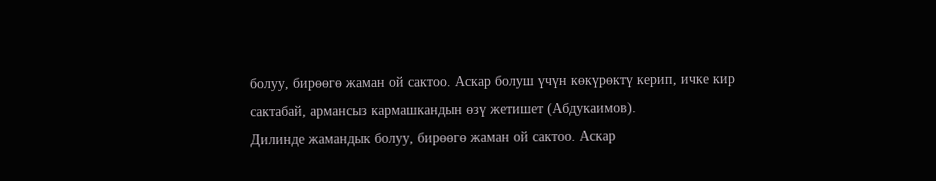болуу, бирөөгө жаман ой сактоо. Аскар болуш үчүн көкүрөктү керип, ичке кир сактабай, армансыз кармашкандын өзү жетишет (Абдукаимов).
Дилинде жамандык болуу, бирөөгө жаман ой сактоо. Аскар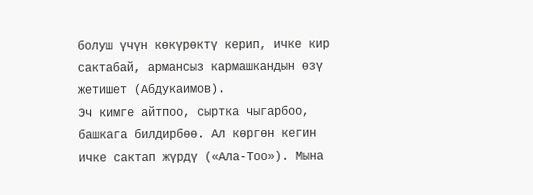болуш үчүн көкүрөктү керип, ичке кир сактабай, армансыз кармашкандын өзү жетишет (Абдукаимов).
Эч кимге айтпоо, сыртка чыгарбоо, башкага билдирбөө. Ал көргөн кегин ичке сактап жүрдү («Ала-Тоо»). Мына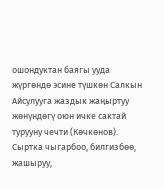ошондуктан баягы ууда жүргөндө эсине түшкөн Салкын Айсулууга жаздык жаңыртуу жөнүндөгү оюн ичке сактай турууну чечти (Көчкөнов).
Сыртка чыгарбоо, билгизбөө, жашыруу,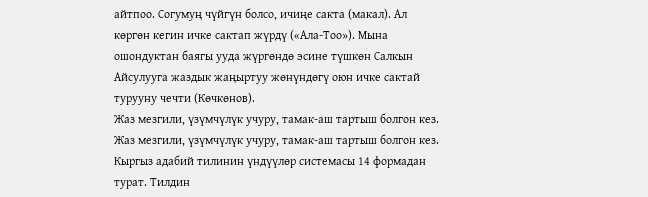айтпоо. Согумуң чүйгүн болсо, ичиңе сакта (макал). Ал көргөн кегин ичке сактап жүрдү («Ала-Тоо»). Мына ошондуктан баягы ууда жүргөндө эсине түшкөн Салкын Айсулууга жаздык жаңыртуу жөнүндөгү оюн ичке сактай турууну чечти (Көчкөнов).
Жаз мезгили, үзүмчүлүк учуру, тамак-аш тартыш болгон кез.
Жаз мезгили, үзүмчүлүк учуру, тамак-аш тартыш болгон кез.
Кыргыз адабий тилинин үндүүлөр системасы 14 формадан турат. Тилдин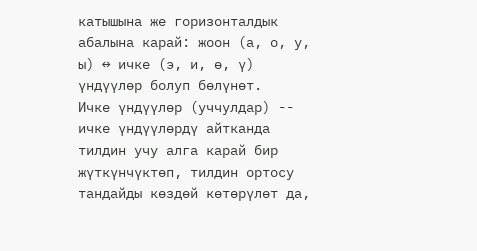катышына же горизонталдык абалына карай: жоон (а, о, у, ы) ↔ ичке (э, и, ө, ү) үндүүлөр болуп бөлүнөт.
Ичке үндүүлөр (уччулдар) -- ичке үндүүлөрдү айтканда тилдин учу алга карай бир жүткүнчүктөп, тилдин ортосу тандайды көздөй көтөрүлөт да,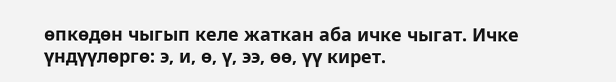өпкөдөн чыгып келе жаткан аба ичке чыгат. Ичке үндүүлөргө: э, и, ө, ү, ээ, өө, үү кирет.